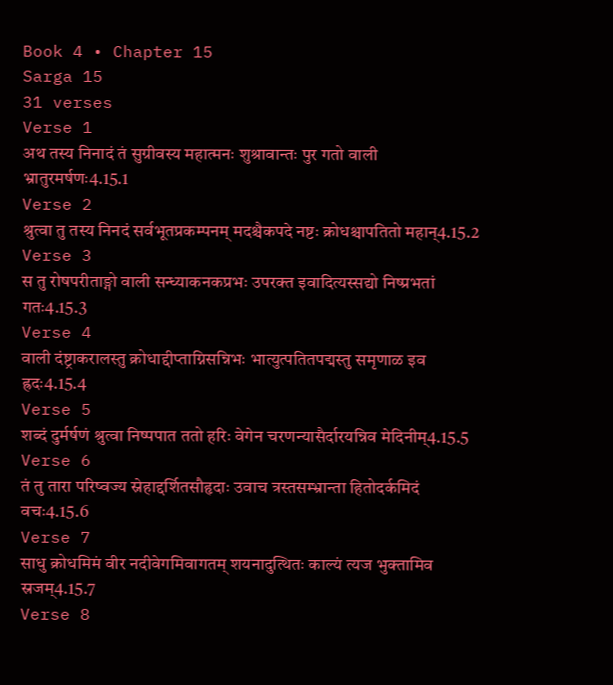Book 4 • Chapter 15
Sarga 15
31 verses
Verse 1
अथ तस्य निनादं तं सुग्रीवस्य महात्मनः शुश्रावान्तः पुर गतो वाली भ्रातुरमर्षणः4.15.1
Verse 2
श्रुत्वा तु तस्य निनदं सर्वभूतप्रकम्पनम् मदश्चैकपदे नष्टः क्रोधश्चापतितो महान्4.15.2
Verse 3
स तु रोषपरीताङ्गो वाली सन्ध्याकनकप्रभः उपरक्त इवादित्यस्सद्यो निष्प्रभतां गतः4.15.3
Verse 4
वाली दंष्ट्राकरालस्तु क्रोधाद्दीप्ताग्निसन्निभः भात्युत्पतितपद्मस्तु समृणाळ इव ह्रदः4.15.4
Verse 5
शब्दं दुर्मर्षणं श्रुत्वा निष्पपात ततो हरिः वेगेन चरणन्यासैर्दारयन्निव मेदिनीम्4.15.5
Verse 6
तं तु तारा परिष्वज्य स्नेहाद्दर्शितसौहृदाः उवाच त्रस्तसम्भ्रान्ता हितोदर्कमिदं वचः4.15.6
Verse 7
साधु क्रोधमिमं वीर नदीवेगमिवागतम् शयनादुत्थितः काल्यं त्यज भुक्तामिव स्रजम्4.15.7
Verse 8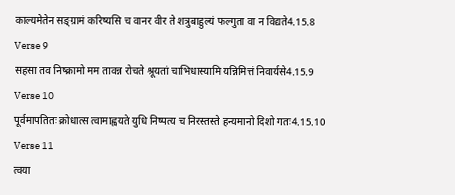काल्यमेतेन सङ्ग्रामं करिष्यसि च वानर वीर ते शत्रुबाहुल्यं फल्गुता वा न विद्यते4.15.8
Verse 9
सहसा तव निष्क्रामो मम तावन्न रोचते श्रूयतां चाभिधास्यामि यन्निमित्तं निवार्यसे4.15.9
Verse 10
पूर्वमापतितः क्रोधात्स त्वामाह्वयते युधि निष्पत्य च निरस्तस्ते हन्यमानो दिशो गतः4.15.10
Verse 11
त्वया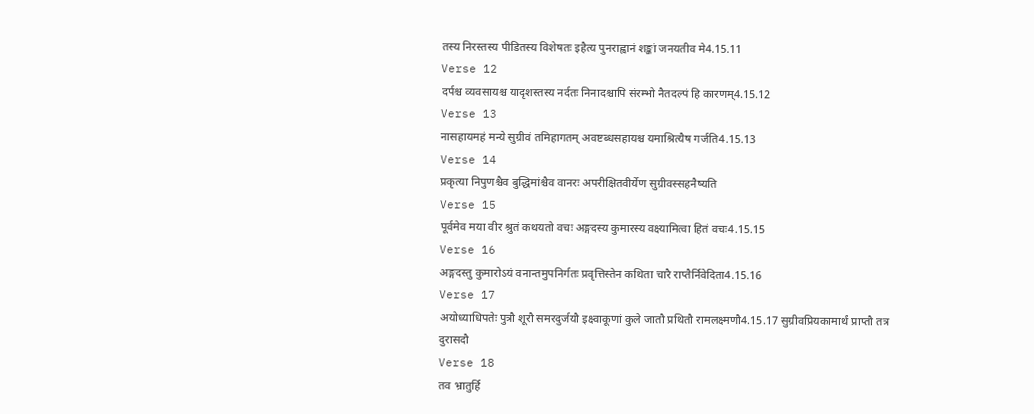तस्य निरस्तस्य पीडितस्य विशेषतः इहैत्य पुनराह्वानं शङ्कां जनयतीव मे4.15.11
Verse 12
दर्पश्च व्यवसायश्च यादृशस्तस्य नर्दतः निनादश्चापि संरम्भो नैतदल्पं हि कारणम्4.15.12
Verse 13
नासहायमहं मन्ये सुग्रीवं तमिहागतम् अवष्टब्धसहायश्च यमाश्रित्यैष गर्जति4.15.13
Verse 14
प्रकृत्या निपुणश्चैव बुद्धिमांश्चैव वानरः अपरीक्षितवीर्येण सुग्रीवस्सहनैष्यति
Verse 15
पूर्वमेव मया वीर श्रुतं कथयतो वचः अङ्गदस्य कुमारस्य वक्ष्यामित्वा हितं वचः4.15.15
Verse 16
अङ्गदस्तु कुमारोऽयं वनान्तमुपनिर्गतः प्रवृत्तिस्तेन कथिता चारै राप्तैर्निवेदिता4.15.16
Verse 17
अयोध्याधिपतेः पुत्रौ शूरौ समरदुर्जयौ इक्ष्वाकूणां कुले जातौ प्रथितौ रामलक्ष्मणौ4.15.17 सुग्रीवप्रियकामार्थं प्राप्तौ तत्र दुरासदौ
Verse 18
तव भ्रातुर्हि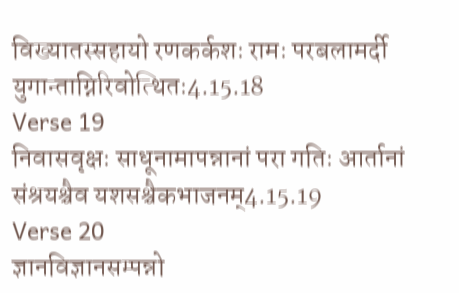विख्यातस्सहायो रणकर्कशः रामः परबलामर्दी युगान्ताग्निरिवोत्थितः4.15.18
Verse 19
निवासवृक्षः साधूनामापन्नानां परा गतिः आर्तानां संश्रयश्चैव यशसश्चैकभाजनम्4.15.19
Verse 20
ज्ञानविज्ञानसम्पन्नो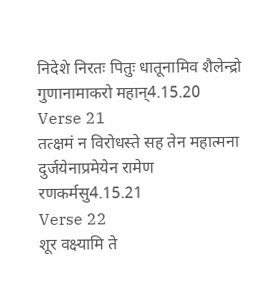निदेशे निरतः पितुः धातूनामिव शैलेन्द्रो गुणानामाकरो महान्4.15.20
Verse 21
तत्क्षमं न विरोधस्ते सह तेन महात्मना दुर्जयेनाप्रमेयेन रामेण रणकर्मसु4.15.21
Verse 22
शूर वक्ष्यामि ते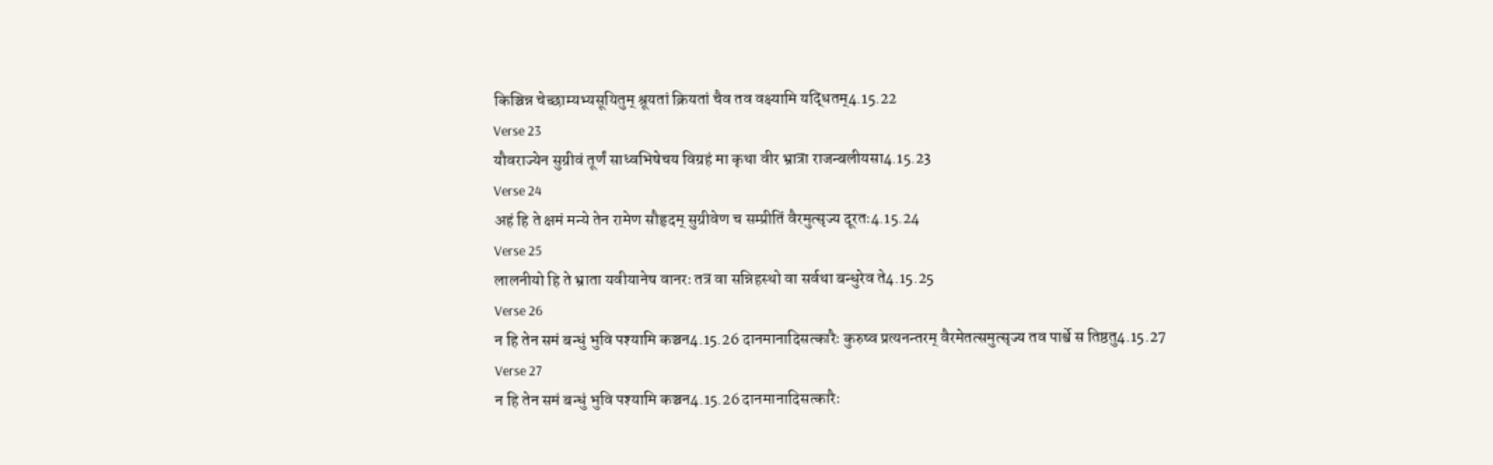किञ्चिन्न चेच्छाम्यभ्यसूयितुम् श्रूयतां क्रियतां चैव तव वक्ष्यामि यद्धितम्4.15.22
Verse 23
यौवराज्येन सुग्रीवं तूर्णं साध्वभिषेचय विग्रहं मा कृथा वीर भ्रात्रा राजन्बलीयसा4.15.23
Verse 24
अहं हि ते क्षमं मन्ये तेन रामेण सौहृदम् सुग्रीवेण च सम्प्रीतिं वैरमुत्सृज्य दूरतः4.15.24
Verse 25
लालनीयो हि ते भ्राता यवीयानेष वानरः तत्र वा सन्निहस्थो वा सर्वथा बन्धुरेव ते4.15.25
Verse 26
न हि तेन समं बन्धुं भुवि पश्यामि कञ्चन4.15.26 दानमानादिसत्कारैः कुरुष्व प्रत्यनन्तरम् वैरमेतत्समुत्सृज्य तव पार्श्वे स तिष्ठतु4.15.27
Verse 27
न हि तेन समं बन्धुं भुवि पश्यामि कञ्चन4.15.26 दानमानादिसत्कारैः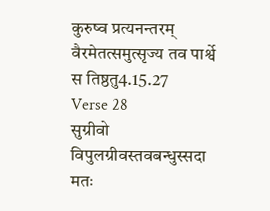कुरुष्व प्रत्यनन्तरम् वैरमेतत्समुत्सृज्य तव पार्श्वे स तिष्ठतु4.15.27
Verse 28
सुग्रीवो विपुलग्रीवस्तवबन्धुस्सदा मतः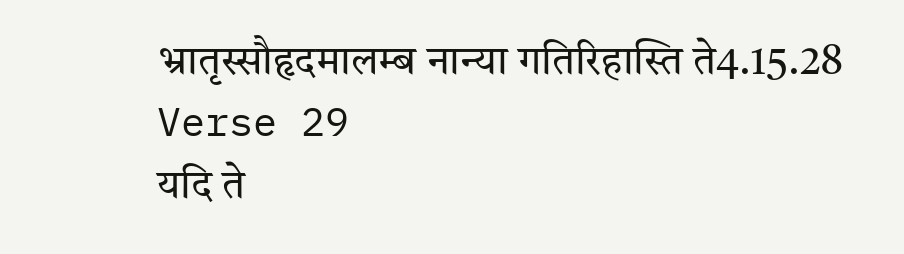भ्रातृस्सौहृदमालम्ब नान्या गतिरिहास्ति ते4.15.28
Verse 29
यदि ते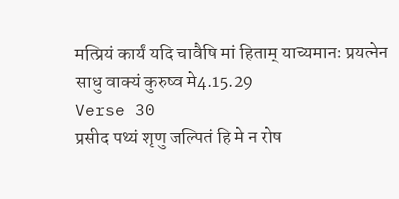मत्प्रियं कार्यं यदि चावैषि मां हिताम् याच्यमानः प्रयत्नेन साधु वाक्यं कुरुष्व मे4.15.29
Verse 30
प्रसीद पथ्यं शृणु जल्पितं हि मे न रोष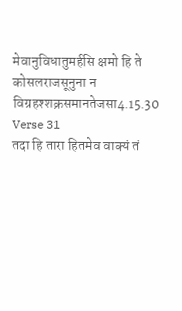मेवानुविधातुमर्हसि क्षमो हि ते कोसलराजसूनुना न विग्रहश्शक्रसमानतेजसा4.15.30
Verse 31
तदा हि तारा हितमेव वाक्यं तं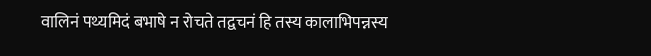वालिनं पथ्यमिदं बभाषे न रोचते तद्वचनं हि तस्य कालाभिपन्नस्य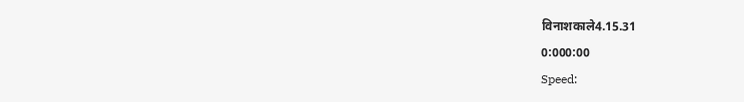विनाशकाले4.15.31
0:000:00
Speed: